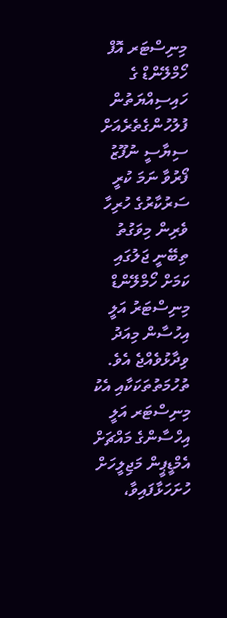މިނިސްޓަރ އޮފް ހޯމްލޭންޑް ގެ ހައިސިއްޔަތުން ފުލުހުންގެތެރެއަށް ސިޔާސީ ނުފޫޒު ފޯރުވާ ނަމަ ކުރީ ސަރުކާރުގެ ހުރިހާ ވެރިން މިވަގުތު ތިބޭނީ ޖަލުގައި ކަމަށް ހޯމްލޭންޑް މިނިސްޓަރު އަލީ އިހުސާން މިއަދު ވިދާޅުވެއްޖެ އެވެ.
ތުހުމަތުތަކަކާއި އެކު މިނިސްޓަރ އަލީ އިހްސާންގެ މައްޗަށް އެމްޑީޕީން މަޖިލީހަށް ހުށަހަޅާފައިވާ،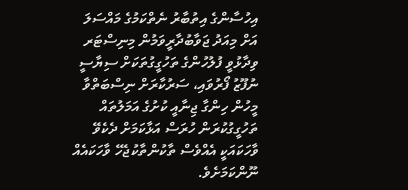އިހުސާންގެ އިތުބާރު ނެތްކަމުގެ މައްސަލަ އަށް މިއަދު ޖަވާބުދާރީވަމުން މިނިސްޓަރ ވިދާޅުވީ ފުލުހުންގެ ތަހުގީގުތަކަށް ސިޔާސީ ނުފޫޒު ފޯރުވައި، ސަރުކާރަށް ނިސްބަތްވާ މީހުން ހިންގާ ޖިނާއީ ކުށުގެ އަމަލުތައް ތަހުގީގުކުރަން ހުރަސް އަޅާކަމަށް ދެކެވޭ ވާހަކައަކީ އެއްވެސް ތާކުންތާކުޖެހޭ ވާހަކައެއް ނޫންކަމަށެވެ.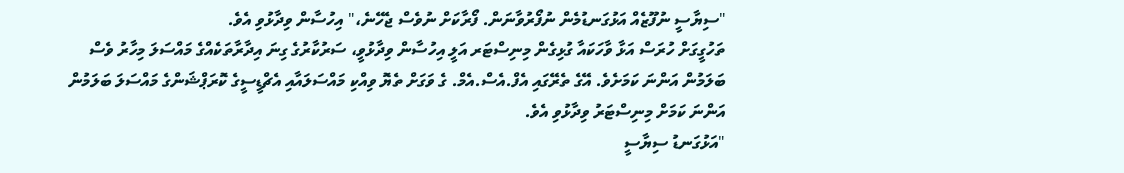"ސިޔާސީ ނުފޫޒެއް އަޅުގަނޑުމެން ނުފޯރުވާނަން. ފޯރާކަށް ނުވެސް ޖެހޭނެ،" އިހުސާން ވިދާޅުވި އެވެ.
ތަހުގީގަށް ހުރަސް އަޅާ ވާހަކައާ ގުޅިގެން މިނިސްޓަރ އަލީ އިހުސާން ވިދާޅުވީ، ސަރުކާރުގެ ގިނަ އިދާރާތަކެއްގެ މައްސަލަ މިހާރު ވެސް ބަލަމުން އަންނަ ކަމަށެވެ. އޭގެ ތެރޭގައި އެފް.އެސް.އެމް. ގެ ވަގަށް ތެޔޮ ވިއްކި މައްސަލައާއި އެޗްޑީސީގެ ކޮރަޕްޝަންގެ މައްސަލަ ބަލަމުން އަންނަ ކަމަށް މިނިސްޓަރު ވިދާޅުވި އެވެ.
"އަޅުގަނޑު ސިޔާސީ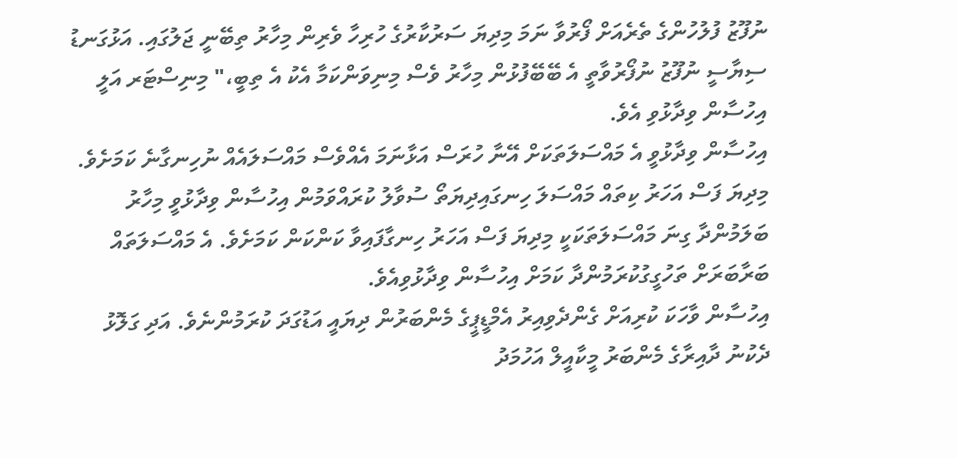ނުފޫޒު ފުލުހުންގެ ތެރެއަށް ފޯރުވާ ނަމަ މިދިޔަ ސަރުކާރުގެ ހުރިހާ ވެރިން މިހާރު ތިބޭނީ ޖަލުގައި. އަޅުގަނޑު ސިޔާސީ ނުފޫޒު ނުފޯރުވާތީ އެ ބޭބޭފުޅުން މިހާރު ވެސް މިނިވަންކަމާ އެކު އެ ތިބީ،" މިނިސްޓަރ އަލީ އިހުސާން ވިދާޅުވި އެވެ.
އިހުސާން ވިދާޅުވީ އެ މައްސަލަތަކަށް އޭނާ ހުރަސް އަޅާނަމަ އެއްވެސް މައްސަލައެއް ނުހިނގާނެ ކަމަށެވެ. މިދިޔަ ފަސް އަހަރު ކިތައް މައްސަލަ ހިނގައިދިޔަތޯ ސުވާލު ކުރައްވަމުން އިހުސާން ވިދާޅުވީ މިހާރު ބަލަމުންދާ ގިނަ މައްސަލަތަކަކީ މިދިޔަ ފަސް އަހަރު ހިނގާފައިވާ ކަންކަން ކަމަށެވެ. އެ މައްސަލަތައް ބަރާބަރަށް ތަހުގީގުކުރަމުންދާ ކަމަށް އިހުސާން ވިދާޅުވިއެވެ.
އިހުސާން ވާހަކަ ކުރިއަށް ގެންދެވިއިރު އެމްޑީޕީގެ މެންބަރުން ދިޔައީ އަޑުގަދަ ކުރަމުންނެވެ. އަދި ގަލޮޅު ދެކުނު ދާއިރާގެ މެންބަރު މީކާއީލް އަހުމަދު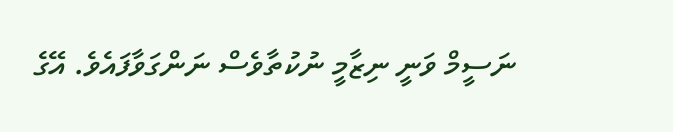ނަސީމް ވަނީ ނިޒާމީ ނުކުތާވެސް ނަންގަވާފައެވެ. އޭގެ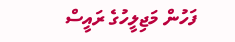ފަހުން މަޖިލީހުގެ ރައީސް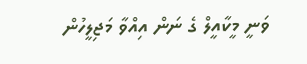ވަނީ މީކާއީލް ގެ ނަން އިއްވާ މަޖިލީހުން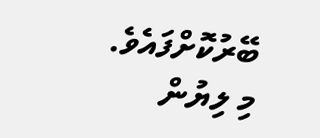ބޭރުކޮށްފައެވެ.
މި ލިޔުން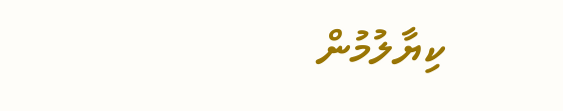ކިޔާލުމުން